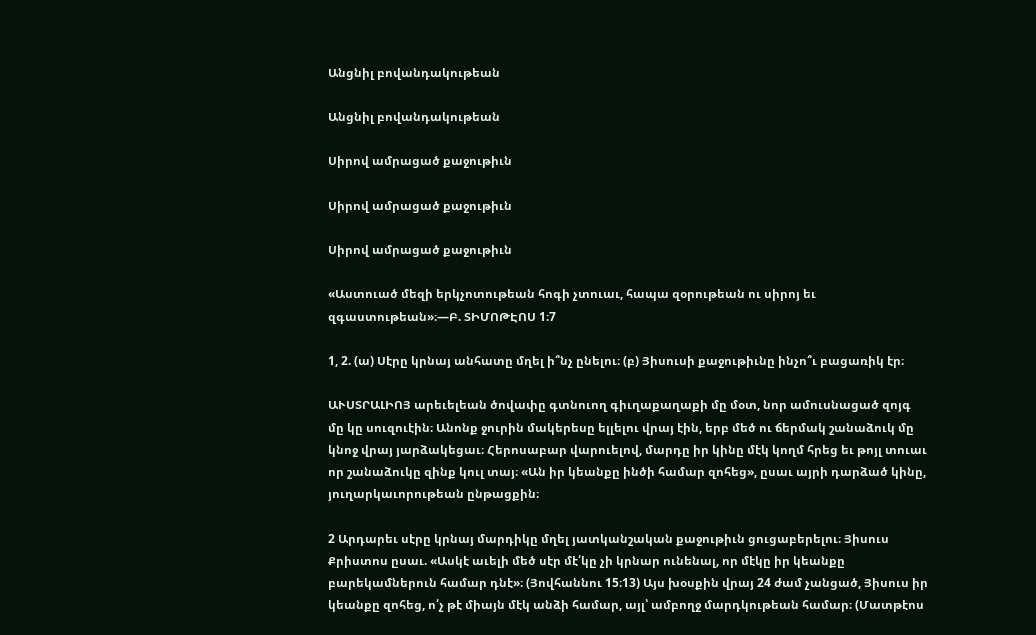Անցնիլ բովանդակութեան

Անցնիլ բովանդակութեան

Սիրով ամրացած քաջութիւն

Սիրով ամրացած քաջութիւն

Սիրով ամրացած քաջութիւն

«Աստուած մեզի երկչոտութեան հոգի չտուաւ, հապա զօրութեան ու սիրոյ եւ զգաստութեան»։—Բ. ՏԻՄՈԹԷՈՍ 1։7

1, 2. (ա) Սէրը կրնայ անհատը մղել ի՞նչ ընելու։ (բ) Յիսուսի քաջութիւնը ինչո՞ւ բացառիկ էր։

ԱՒՍՏՐԱԼԻՈՅ արեւելեան ծովափը գտնուող գիւղաքաղաքի մը մօտ, նոր ամուսնացած զոյգ մը կը սուզուէին։ Անոնք ջուրին մակերեսը ելլելու վրայ էին, երբ մեծ ու ճերմակ շանաձուկ մը կնոջ վրայ յարձակեցաւ։ Հերոսաբար վարուելով, մարդը իր կինը մէկ կողմ հրեց եւ թոյլ տուաւ որ շանաձուկը զինք կուլ տայ։ «Ան իր կեանքը ինծի համար զոհեց», ըսաւ այրի դարձած կինը, յուղարկաւորութեան ընթացքին։

2 Արդարեւ սէրը կրնայ մարդիկը մղել յատկանշական քաջութիւն ցուցաբերելու։ Յիսուս Քրիստոս ըսաւ. «Ասկէ աւելի մեծ սէր մէ՛կը չի կրնար ունենալ, որ մէկը իր կեանքը բարեկամներուն համար դնէ»։ (Յովհաննու 15։13) Այս խօսքին վրայ 24 ժամ չանցած, Յիսուս իր կեանքը զոհեց, ո՛չ թէ միայն մէկ անձի համար, այլ՝ ամբողջ մարդկութեան համար։ (Մատթէոս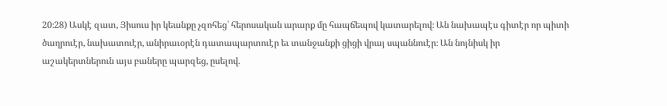20։28) Ասկէ զատ, Յիսուս իր կեանքը չզոհեց՝ հերոսական արարք մը հապճեպով կատարելով։ Ան նախապէս գիտէր որ պիտի ծաղրուէր, նախատուէր, անիրաւօրէն դատապարտուէր եւ տանջանքի ցիցի վրայ սպաննուէր։ Ան նոյնիսկ իր աշակերտներուն այս բաները պարզեց, ըսելով.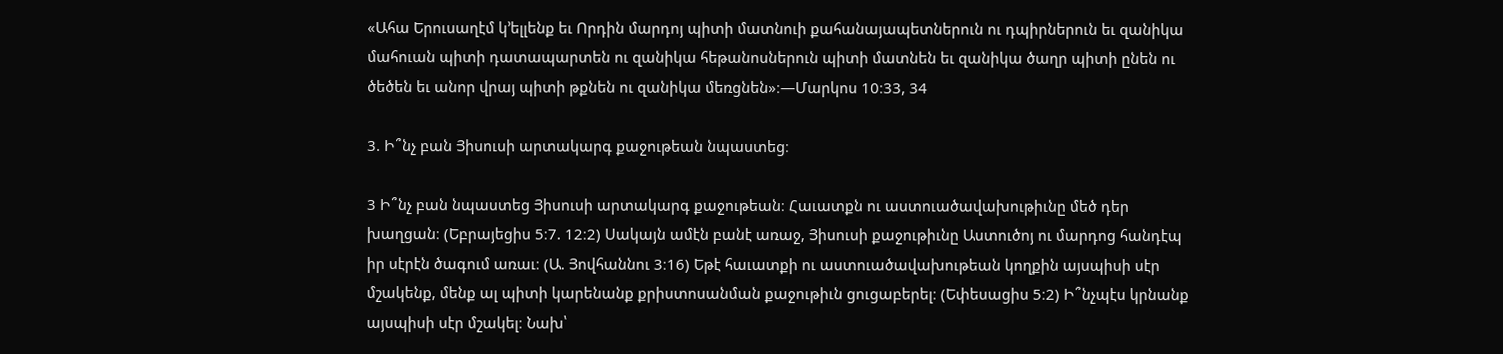«Ահա Երուսաղէմ կ’ելլենք եւ Որդին մարդոյ պիտի մատնուի քահանայապետներուն ու դպիրներուն եւ զանիկա մահուան պիտի դատապարտեն ու զանիկա հեթանոսներուն պիտի մատնեն եւ զանիկա ծաղր պիտի ընեն ու ծեծեն եւ անոր վրայ պիտի թքնեն ու զանիկա մեռցնեն»։—Մարկոս 10։33, 34

3. Ի՞նչ բան Յիսուսի արտակարգ քաջութեան նպաստեց։

3 Ի՞նչ բան նպաստեց Յիսուսի արտակարգ քաջութեան։ Հաւատքն ու աստուածավախութիւնը մեծ դեր խաղցան։ (Եբրայեցիս 5։7. 12։2) Սակայն ամէն բանէ առաջ, Յիսուսի քաջութիւնը Աստուծոյ ու մարդոց հանդէպ իր սէրէն ծագում առաւ։ (Ա. Յովհաննու 3։16) Եթէ հաւատքի ու աստուածավախութեան կողքին այսպիսի սէր մշակենք, մենք ալ պիտի կարենանք քրիստոսանման քաջութիւն ցուցաբերել։ (Եփեսացիս 5։2) Ի՞նչպէս կրնանք այսպիսի սէր մշակել։ Նախ՝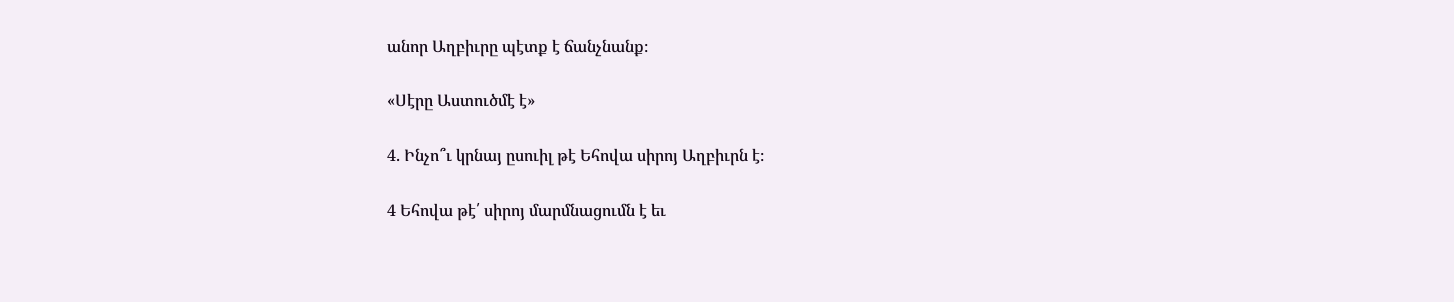անոր Աղբիւրը պէտք է ճանչնանք։

«Սէրը Աստուծմէ է»

4. Ինչո՞ւ կրնայ ըսուիլ թէ Եհովա սիրոյ Աղբիւրն է։

4 Եհովա թէ՛ սիրոյ մարմնացումն է եւ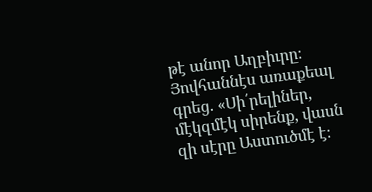թէ անոր Աղբիւրը։ Յովհաննէս առաքեալ գրեց. «Սի՛րելիներ, մէկզմէկ սիրենք, վասն զի սէրը Աստուծմէ է։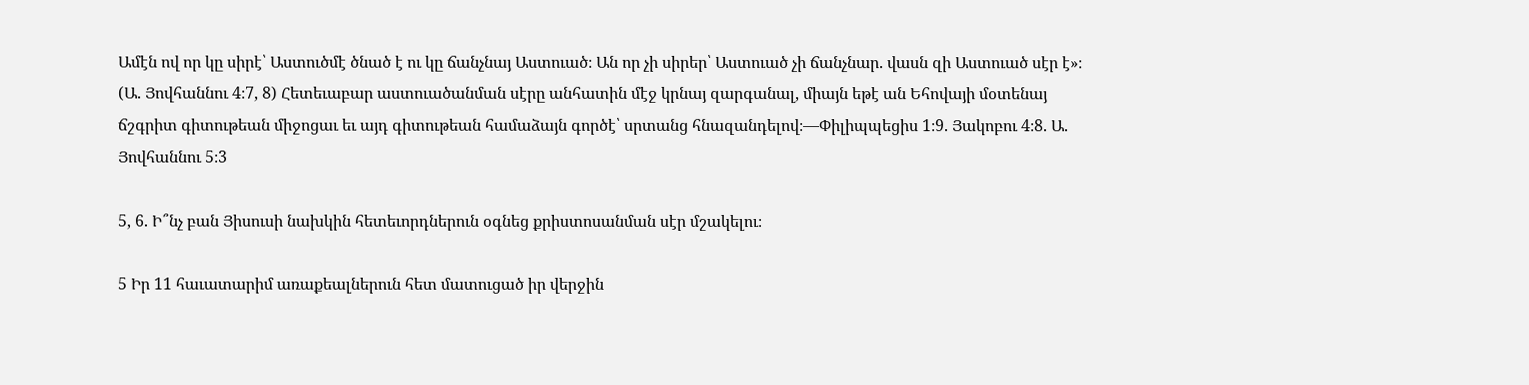Ամէն ով որ կը սիրէ՝ Աստուծմէ ծնած է ու կը ճանչնայ Աստուած։ Ան որ չի սիրեր՝ Աստուած չի ճանչնար. վասն զի Աստուած սէր է»։ (Ա. Յովհաննու 4։7, 8) Հետեւաբար աստուածանման սէրը անհատին մէջ կրնայ զարգանալ, միայն եթէ ան Եհովայի մօտենայ ճշգրիտ գիտութեան միջոցաւ եւ այդ գիտութեան համաձայն գործէ՝ սրտանց հնազանդելով։—Փիլիպպեցիս 1։9. Յակոբու 4։8. Ա. Յովհաննու 5։3

5, 6. Ի՞նչ բան Յիսուսի նախկին հետեւորդներուն օգնեց քրիստոսանման սէր մշակելու։

5 Իր 11 հաւատարիմ առաքեալներուն հետ մատուցած իր վերջին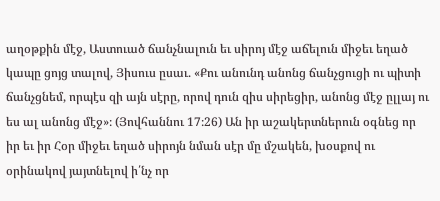աղօթքին մէջ, Աստուած ճանչնալուն եւ սիրոյ մէջ աճելուն միջեւ եղած կապը ցոյց տալով, Յիսուս ըսաւ. «Քու անունդ անոնց ճանչցուցի ու պիտի ճանչցնեմ, որպէս զի այն սէրը, որով դուն զիս սիրեցիր, անոնց մէջ ըլլայ ու ես ալ անոնց մէջ»։ (Յովհաննու 17։26) Ան իր աշակերտներուն օգնեց որ իր եւ իր Հօր միջեւ եղած սիրոյն նման սէր մը մշակեն, խօսքով ու օրինակով յայտնելով ի՛նչ որ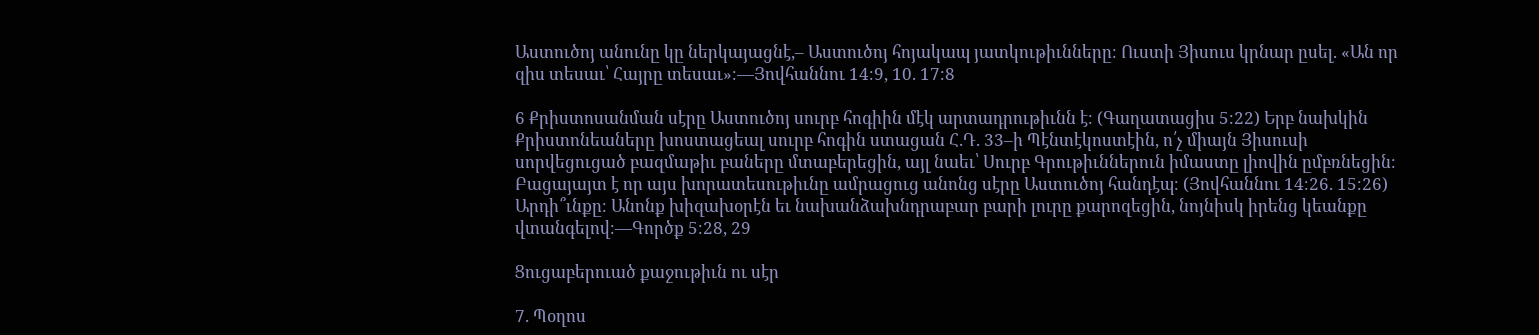Աստուծոյ անունը կը ներկայացնէ,– Աստուծոյ հոյակապ յատկութիւնները։ Ուստի Յիսուս կրնար ըսել. «Ան որ զիս տեսաւ՝ Հայրը տեսաւ»։—Յովհաննու 14։9, 10. 17։8

6 Քրիստոսանման սէրը Աստուծոյ սուրբ հոգիին մէկ արտադրութիւնն է։ (Գաղատացիս 5։22) Երբ նախկին Քրիստոնեաները խոստացեալ սուրբ հոգին ստացան Հ.Դ. 33–ի Պէնտէկոստէին, ո՛չ միայն Յիսուսի սորվեցուցած բազմաթիւ բաները մտաբերեցին, այլ նաեւ՝ Սուրբ Գրութիւններուն իմաստը լիովին ըմբռնեցին։ Բացայայտ է որ այս խորատեսութիւնը ամրացուց անոնց սէրը Աստուծոյ հանդէպ։ (Յովհաննու 14։26. 15։26) Արդի՞ւնքը։ Անոնք խիզախօրէն եւ նախանձախնդրաբար բարի լուրը քարոզեցին, նոյնիսկ իրենց կեանքը վտանգելով։—Գործք 5։28, 29

Ցուցաբերուած քաջութիւն ու սէր

7. Պօղոս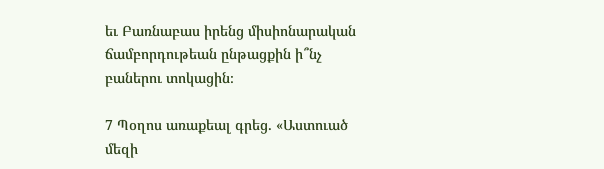եւ Բառնաբաս իրենց միսիոնարական ճամբորդութեան ընթացքին ի՞նչ բաներու տոկացին։

7 Պօղոս առաքեալ գրեց. «Աստուած մեզի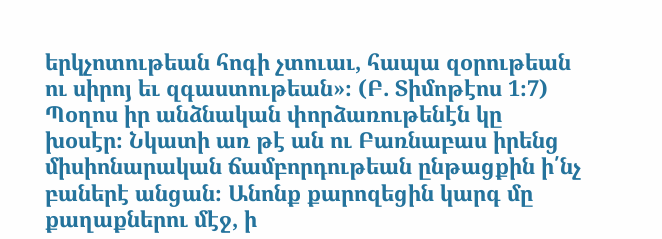երկչոտութեան հոգի չտուաւ, հապա զօրութեան ու սիրոյ եւ զգաստութեան»։ (Բ. Տիմոթէոս 1։7) Պօղոս իր անձնական փորձառութենէն կը խօսէր։ Նկատի առ թէ ան ու Բառնաբաս իրենց միսիոնարական ճամբորդութեան ընթացքին ի՛նչ բաներէ անցան։ Անոնք քարոզեցին կարգ մը քաղաքներու մէջ, ի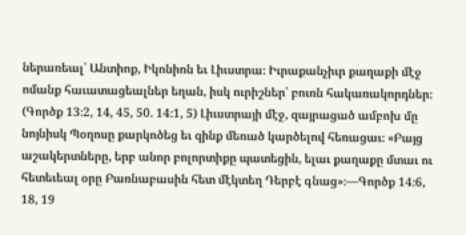ներառեալ՝ Անտիոք, Իկոնիոն եւ Լիւստրա։ Իւրաքանչիւր քաղաքի մէջ ոմանք հաւատացեալներ եղան, իսկ ուրիշներ՝ բուռն հակառակորդներ։ (Գործք 13։2, 14, 45, 50. 14։1, 5) Լիւստրայի մէջ, զայրացած ամբոխ մը նոյնիսկ Պօղոսը քարկոծեց եւ զինք մեռած կարծելով հեռացաւ։ «Բայց աշակերտները, երբ անոր բոլորտիքը պատեցին, ելաւ քաղաքը մտաւ ու հետեւեալ օրը Բառնաբասին հետ մէկտեղ Դերբէ գնաց»։—Գործք 14։6, 18, 19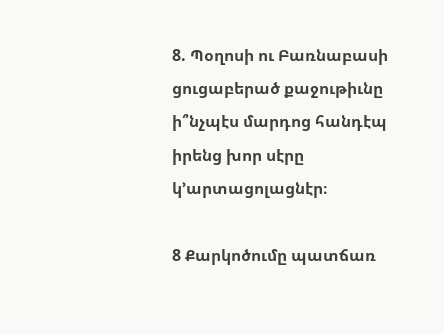8. Պօղոսի ու Բառնաբասի ցուցաբերած քաջութիւնը ի՞նչպէս մարդոց հանդէպ իրենց խոր սէրը կ’արտացոլացնէր։

8 Քարկոծումը պատճառ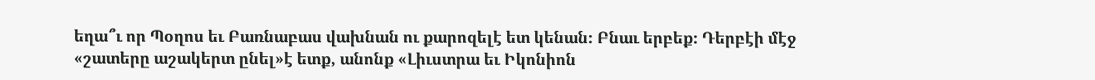եղա՞ւ որ Պօղոս եւ Բառնաբաս վախնան ու քարոզելէ ետ կենան։ Բնաւ երբեք։ Դերբէի մէջ «շատերը աշակերտ ընել»է ետք, անոնք «Լիւստրա եւ Իկոնիոն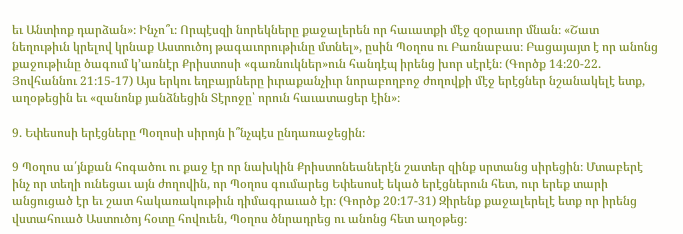եւ Անտիոք դարձան»։ Ինչո՞ւ։ Որպէսզի նորեկները քաջալերեն որ հաւատքի մէջ զօրաւոր մնան։ «Շատ նեղութիւն կրելով կրնաք Աստուծոյ թագաւորութիւնը մտնել», ըսին Պօղոս ու Բառնաբաս։ Բացայայտ է որ անոնց քաջութիւնը ծագում կ’առնէր Քրիստոսի «գառնուկներ»ուն հանդէպ իրենց խոր սէրէն։ (Գործք 14։20-22. Յովհաննու 21։15-17) Այս երկու եղբայրները իւրաքանչիւր նորաբողբոջ ժողովքի մէջ երէցներ նշանակելէ ետք, աղօթեցին եւ «զանոնք յանձնեցին Տէրոջը՝ որուն հաւատացեր էին»։

9. Եփեսոսի երէցները Պօղոսի սիրոյն ի՞նչպէս ընդառաջեցին։

9 Պօղոս ա՛յնքան հոգածու ու քաջ էր որ նախկին Քրիստոնեաներէն շատեր զինք սրտանց սիրեցին։ Մտաբերէ ինչ որ տեղի ունեցաւ այն ժողովին, որ Պօղոս գումարեց Եփեսոսէ եկած երէցներուն հետ, ուր երեք տարի անցուցած էր եւ շատ հակառակութիւն դիմագրաւած էր։ (Գործք 20։17-31) Զիրենք քաջալերելէ ետք որ իրենց վստահուած Աստուծոյ հօտը հովուեն, Պօղոս ծնրադրեց ու անոնց հետ աղօթեց։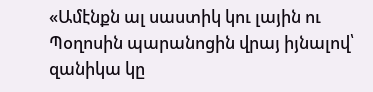«Ամէնքն ալ սաստիկ կու լային ու Պօղոսին պարանոցին վրայ իյնալով՝ զանիկա կը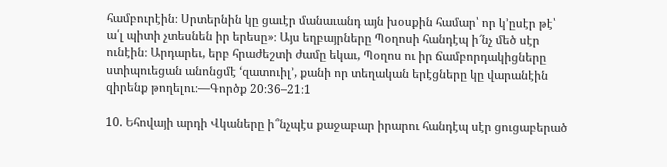համբուրէին։ Սրտերնին կը ցաւէր մանաւանդ այն խօսքին համար՝ որ կ’ըսէր թէ՝ ա՛լ պիտի չտեսնեն իր երեսը»։ Այս եղբայրները Պօղոսի հանդէպ ի՜նչ մեծ սէր ունէին։ Արդարեւ, երբ հրաժեշտի ժամը եկաւ, Պօղոս ու իր ճամբորդակիցները ստիպուեցան անոնցմէ ‘զատուիլ’, քանի որ տեղական երէցները կը վարանէին զիրենք թողելու։—Գործք 20։36–21։1

10. Եհովայի արդի Վկաները ի՞նչպէս քաջաբար իրարու հանդէպ սէր ցուցաբերած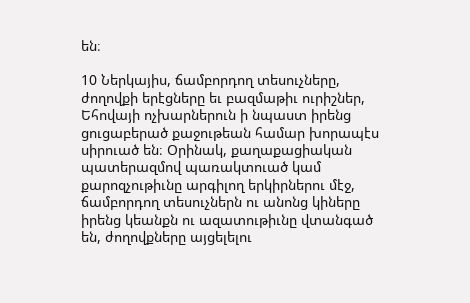են։

10 Ներկայիս, ճամբորդող տեսուչները, ժողովքի երէցները եւ բազմաթիւ ուրիշներ, Եհովայի ոչխարներուն ի նպաստ իրենց ցուցաբերած քաջութեան համար խորապէս սիրուած են։ Օրինակ, քաղաքացիական պատերազմով պառակտուած կամ քարոզչութիւնը արգիլող երկիրներու մէջ, ճամբորդող տեսուչներն ու անոնց կիները իրենց կեանքն ու ազատութիւնը վտանգած են, ժողովքները այցելելու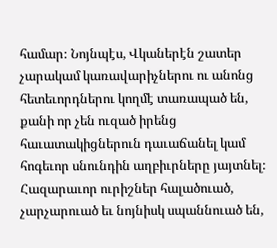համար։ Նոյնպէս, Վկաներէն շատեր չարակամ կառավարիչներու ու անոնց հետեւորդներու կողմէ տառապած են, քանի որ չեն ուզած իրենց հաւատակիցներուն դաւաճանել կամ հոգեւոր սնունդին աղբիւրները յայտնել։ Հազարաւոր ուրիշներ հալածուած, չարչարուած եւ նոյնիսկ սպաննուած են,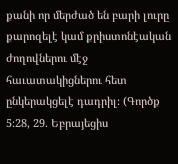քանի որ մերժած են բարի լուրը քարոզելէ կամ քրիստոնէական ժողովներու մէջ հաւատակիցներու հետ ընկերակցելէ դադրիլ։ (Գործք 5։28, 29. Եբրայեցիս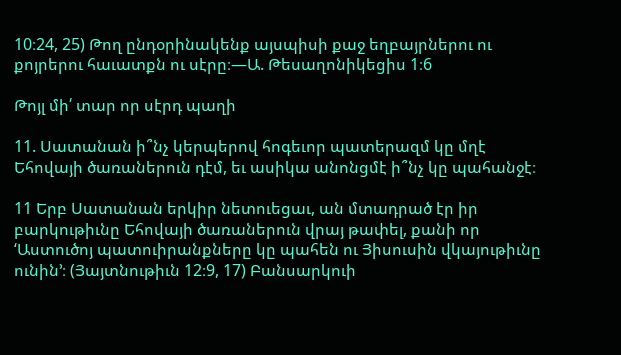10։24, 25) Թող ընդօրինակենք այսպիսի քաջ եղբայրներու ու քոյրերու հաւատքն ու սէրը։—Ա. Թեսաղոնիկեցիս 1։6

Թոյլ մի՛ տար որ սէրդ պաղի

11. Սատանան ի՞նչ կերպերով հոգեւոր պատերազմ կը մղէ Եհովայի ծառաներուն դէմ, եւ ասիկա անոնցմէ ի՞նչ կը պահանջէ։

11 Երբ Սատանան երկիր նետուեցաւ, ան մտադրած էր իր բարկութիւնը Եհովայի ծառաներուն վրայ թափել, քանի որ ‘Աստուծոյ պատուիրանքները կը պահեն ու Յիսուսին վկայութիւնը ունին’։ (Յայտնութիւն 12։9, 17) Բանսարկուի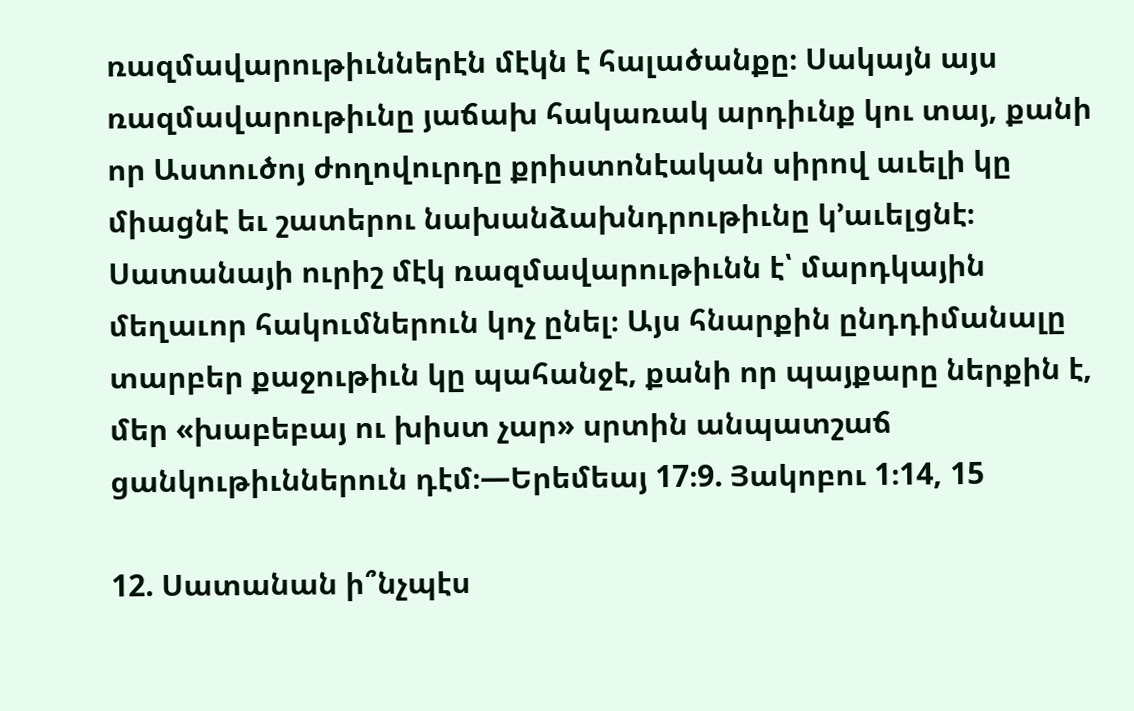ռազմավարութիւններէն մէկն է հալածանքը։ Սակայն այս ռազմավարութիւնը յաճախ հակառակ արդիւնք կու տայ, քանի որ Աստուծոյ ժողովուրդը քրիստոնէական սիրով աւելի կը միացնէ եւ շատերու նախանձախնդրութիւնը կ’աւելցնէ։ Սատանայի ուրիշ մէկ ռազմավարութիւնն է՝ մարդկային մեղաւոր հակումներուն կոչ ընել։ Այս հնարքին ընդդիմանալը տարբեր քաջութիւն կը պահանջէ, քանի որ պայքարը ներքին է, մեր «խաբեբայ ու խիստ չար» սրտին անպատշաճ ցանկութիւններուն դէմ։—Երեմեայ 17։9. Յակոբու 1։14, 15

12. Սատանան ի՞նչպէս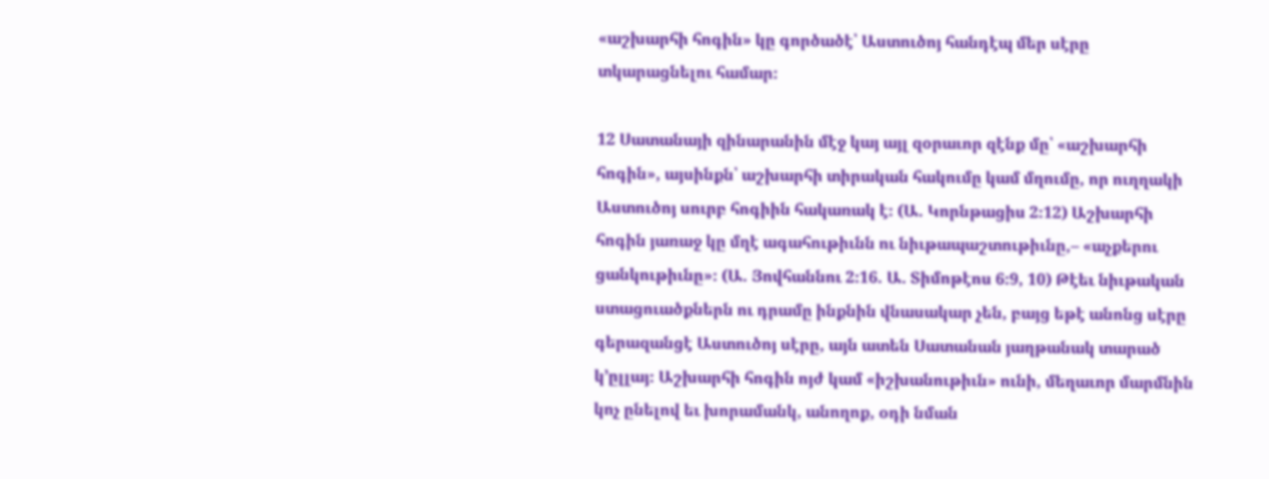«աշխարհի հոգին» կը գործածէ՝ Աստուծոյ հանդէպ մեր սէրը տկարացնելու համար։

12 Սատանայի զինարանին մէջ կայ այլ զօրաւոր զէնք մը՝ «աշխարհի հոգին», այսինքն՝ աշխարհի տիրական հակումը կամ մղումը, որ ուղղակի Աստուծոյ սուրբ հոգիին հակառակ է։ (Ա. Կորնթացիս 2։12) Աշխարհի հոգին յառաջ կը մղէ ագահութիւնն ու նիւթապաշտութիւնը,– «աչքերու ցանկութիւնը»։ (Ա. Յովհաննու 2։16. Ա. Տիմոթէոս 6։9, 10) Թէեւ նիւթական ստացուածքներն ու դրամը ինքնին վնասակար չեն, բայց եթէ անոնց սէրը գերազանցէ Աստուծոյ սէրը, այն ատեն Սատանան յաղթանակ տարած կ’ըլլայ։ Աշխարհի հոգին ոյժ կամ «իշխանութիւն» ունի, մեղաւոր մարմնին կոչ ընելով եւ խորամանկ, անողոք, օդի նման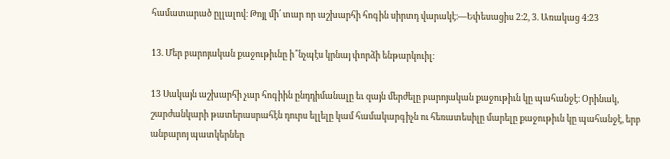համատարած ըլլալով։ Թոյլ մի՛ տար որ աշխարհի հոգին սիրտդ վարակէ։—Եփեսացիս 2։2, 3. Առակաց 4։23

13. Մեր բարոյական քաջութիւնը ի՞նչպէս կրնայ փորձի ենթարկուիլ։

13 Սակայն աշխարհի չար հոգիին ընդդիմանալը եւ զայն մերժելը բարոյական քաջութիւն կը պահանջէ։ Օրինակ, շարժանկարի թատերասրահէն դուրս ելլելը կամ համակարգիչն ու հեռատեսիլը մարելը քաջութիւն կը պահանջէ, երբ անբարոյ պատկերներ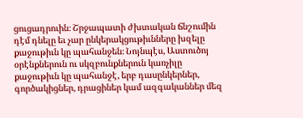ցուցադրուին։ Շրջապատի ժխտական ճնշումին դէմ դնելը եւ չար ընկերակցութիւնները խզելը քաջութիւն կը պահանջեն։ Նոյնպէս, Աստուծոյ օրէնքներուն ու սկզբունքներուն կառչիլը քաջութիւն կը պահանջէ, երբ դասընկերներ, գործակիցներ, դրացիներ կամ ազգականներ մեզ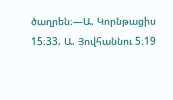ծաղրեն։—Ա. Կորնթացիս 15։33. Ա. Յովհաննու 5։19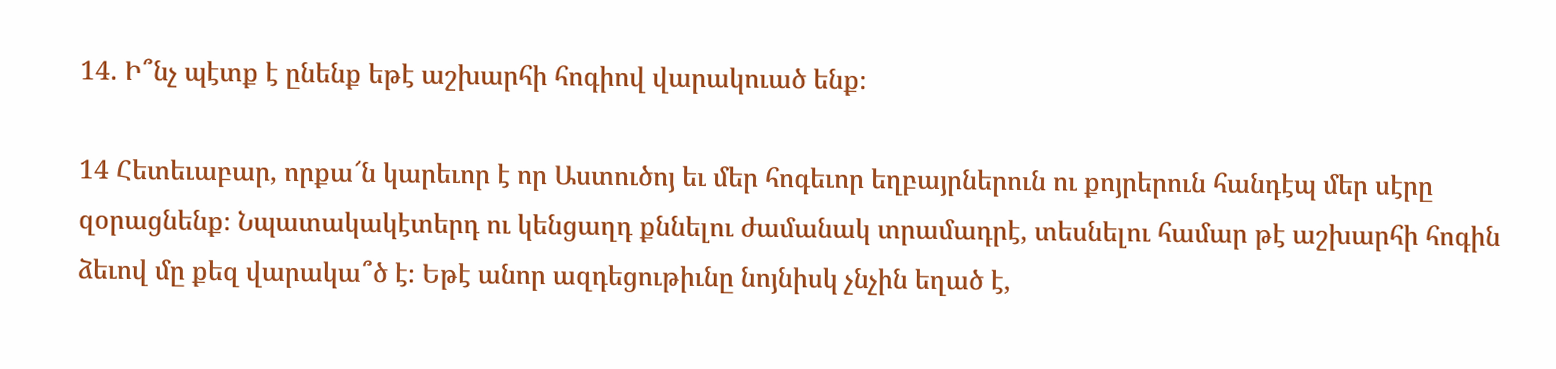14. Ի՞նչ պէտք է ընենք եթէ աշխարհի հոգիով վարակուած ենք։

14 Հետեւաբար, որքա՜ն կարեւոր է որ Աստուծոյ եւ մեր հոգեւոր եղբայրներուն ու քոյրերուն հանդէպ մեր սէրը զօրացնենք։ Նպատակակէտերդ ու կենցաղդ քննելու ժամանակ տրամադրէ, տեսնելու համար թէ աշխարհի հոգին ձեւով մը քեզ վարակա՞ծ է։ Եթէ անոր ազդեցութիւնը նոյնիսկ չնչին եղած է,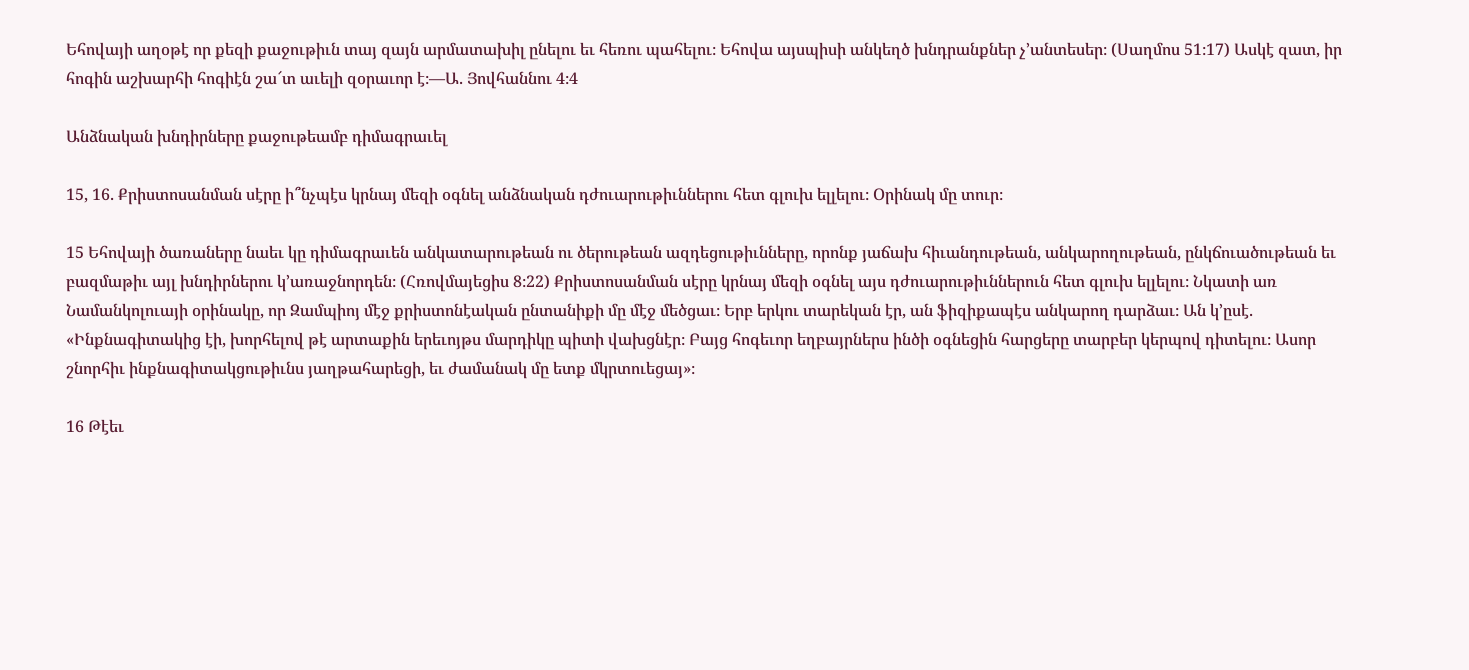Եհովայի աղօթէ որ քեզի քաջութիւն տայ զայն արմատախիլ ընելու եւ հեռու պահելու։ Եհովա այսպիսի անկեղծ խնդրանքներ չ’անտեսեր։ (Սաղմոս 51։17) Ասկէ զատ, իր հոգին աշխարհի հոգիէն շա՜տ աւելի զօրաւոր է։—Ա. Յովհաննու 4։4

Անձնական խնդիրները քաջութեամբ դիմագրաւել

15, 16. Քրիստոսանման սէրը ի՞նչպէս կրնայ մեզի օգնել անձնական դժուարութիւններու հետ գլուխ ելլելու։ Օրինակ մը տուր։

15 Եհովայի ծառաները նաեւ կը դիմագրաւեն անկատարութեան ու ծերութեան ազդեցութիւնները, որոնք յաճախ հիւանդութեան, անկարողութեան, ընկճուածութեան եւ բազմաթիւ այլ խնդիրներու կ’առաջնորդեն։ (Հռովմայեցիս 8։22) Քրիստոսանման սէրը կրնայ մեզի օգնել այս դժուարութիւններուն հետ գլուխ ելլելու։ Նկատի առ Նամանկոլուայի օրինակը, որ Զամպիոյ մէջ քրիստոնէական ընտանիքի մը մէջ մեծցաւ։ Երբ երկու տարեկան էր, ան ֆիզիքապէս անկարող դարձաւ։ Ան կ’ըսէ. «Ինքնագիտակից էի, խորհելով թէ արտաքին երեւոյթս մարդիկը պիտի վախցնէր։ Բայց հոգեւոր եղբայրներս ինծի օգնեցին հարցերը տարբեր կերպով դիտելու։ Ասոր շնորհիւ ինքնագիտակցութիւնս յաղթահարեցի, եւ ժամանակ մը ետք մկրտուեցայ»։

16 Թէեւ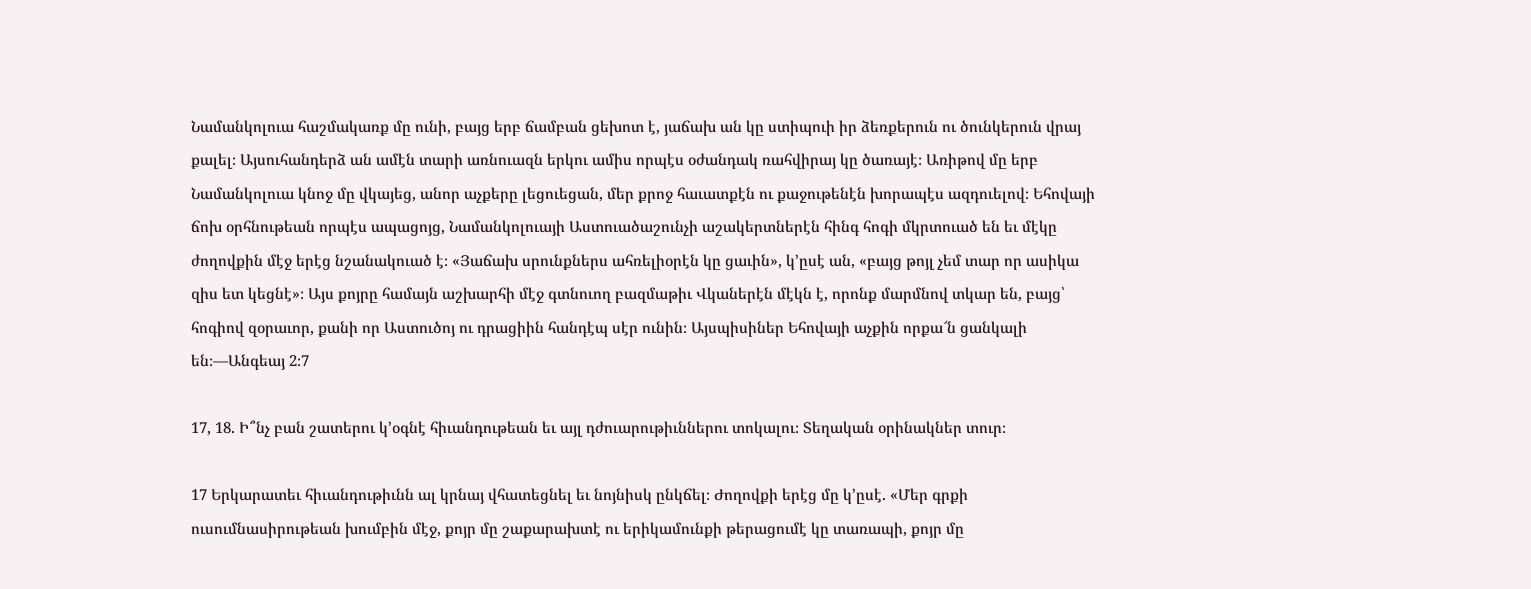Նամանկոլուա հաշմակառք մը ունի, բայց երբ ճամբան ցեխոտ է, յաճախ ան կը ստիպուի իր ձեռքերուն ու ծունկերուն վրայ քալել։ Այսուհանդերձ ան ամէն տարի առնուազն երկու ամիս որպէս օժանդակ ռահվիրայ կը ծառայէ։ Առիթով մը երբ Նամանկոլուա կնոջ մը վկայեց, անոր աչքերը լեցուեցան, մեր քրոջ հաւատքէն ու քաջութենէն խորապէս ազդուելով։ Եհովայի ճոխ օրհնութեան որպէս ապացոյց, Նամանկոլուայի Աստուածաշունչի աշակերտներէն հինգ հոգի մկրտուած են եւ մէկը ժողովքին մէջ երէց նշանակուած է։ «Յաճախ սրունքներս ահռելիօրէն կը ցաւին», կ’ըսէ ան, «բայց թոյլ չեմ տար որ ասիկա զիս ետ կեցնէ»։ Այս քոյրը համայն աշխարհի մէջ գտնուող բազմաթիւ Վկաներէն մէկն է, որոնք մարմնով տկար են, բայց՝ հոգիով զօրաւոր, քանի որ Աստուծոյ ու դրացիին հանդէպ սէր ունին։ Այսպիսիներ Եհովայի աչքին որքա՜ն ցանկալի են։—Անգեայ 2։7

17, 18. Ի՞նչ բան շատերու կ’օգնէ հիւանդութեան եւ այլ դժուարութիւններու տոկալու։ Տեղական օրինակներ տուր։

17 Երկարատեւ հիւանդութիւնն ալ կրնայ վհատեցնել եւ նոյնիսկ ընկճել։ Ժողովքի երէց մը կ’ըսէ. «Մեր գրքի ուսումնասիրութեան խումբին մէջ, քոյր մը շաքարախտէ ու երիկամունքի թերացումէ կը տառապի, քոյր մը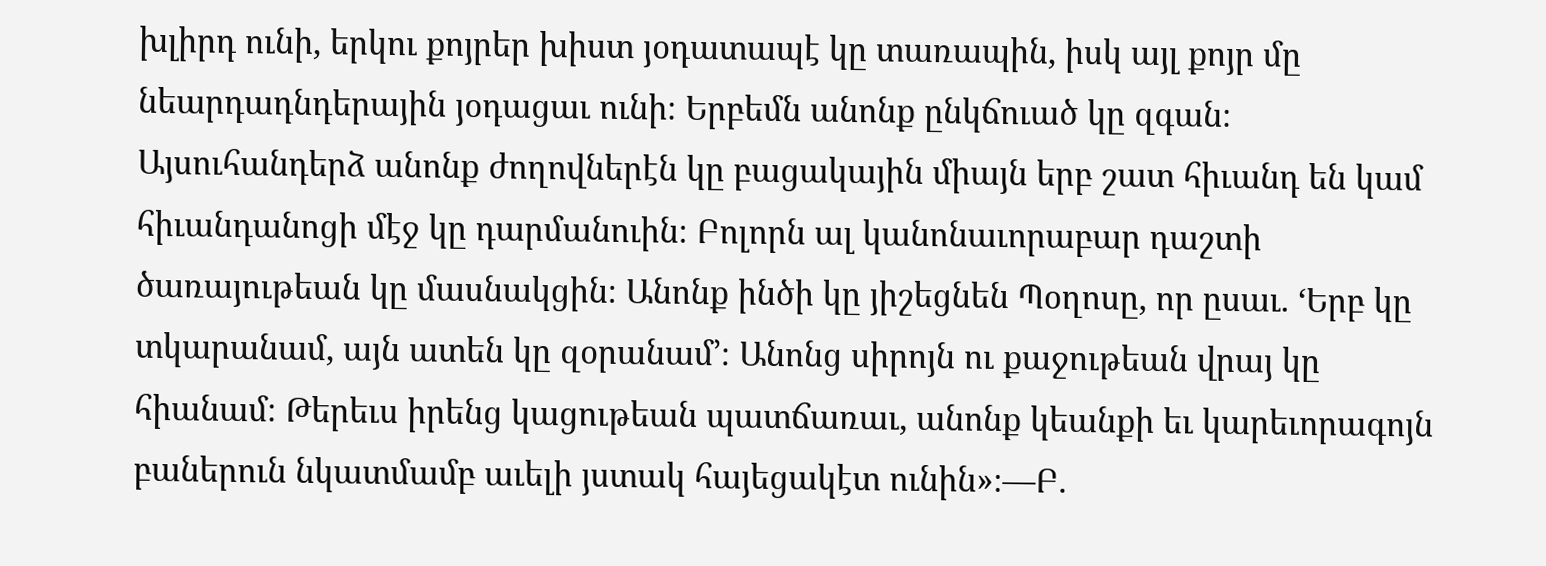խլիրդ ունի, երկու քոյրեր խիստ յօդատապէ կը տառապին, իսկ այլ քոյր մը նեարդադնդերային յօդացաւ ունի։ Երբեմն անոնք ընկճուած կը զգան։ Այսուհանդերձ անոնք ժողովներէն կը բացակային միայն երբ շատ հիւանդ են կամ հիւանդանոցի մէջ կը դարմանուին։ Բոլորն ալ կանոնաւորաբար դաշտի ծառայութեան կը մասնակցին։ Անոնք ինծի կը յիշեցնեն Պօղոսը, որ ըսաւ. ‘Երբ կը տկարանամ, այն ատեն կը զօրանամ’։ Անոնց սիրոյն ու քաջութեան վրայ կը հիանամ։ Թերեւս իրենց կացութեան պատճառաւ, անոնք կեանքի եւ կարեւորագոյն բաներուն նկատմամբ աւելի յստակ հայեցակէտ ունին»։—Բ.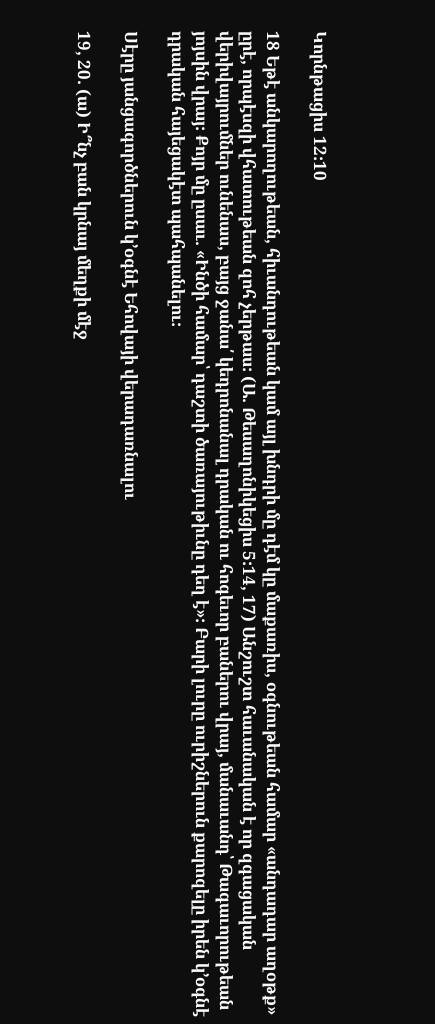Կորնթացիս 12։10

18 Եթէ անկարողութեան, հիւանդութեան կամ այլ խնդրի մը դէմ կը մաքառիս, օգնութեան համար «անդադար աղօթք» ըրէ, որպէսզի վհատութեան զոհ չերթաս։ (Ա. Թեսաղոնիկեցիս 5։14, 17) Անշուշտ հաւանական է որ զգացական վերիվայրումներ ունենաս, բայց ջանա՛ կեդրոնանալ դրական ու հոգեւոր բաներու վրայ, մանաւանդ՝ Թագաւորութեան յոյսին վրայ։ Քոյր մը ըսաւ. «Ինծի համար՝ դաշտի ծառայութիւնը դեղ է»։ Բարի լուրը ուրիշներուն քարոզելը իրեն կ’օգնէ դրական հայեցակէտ պահպանելու։

Սէրը յանցագործներուն կ’օգնէ Եհովայի վերադառնալու

19, 20. (ա) Ի՞նչ բան կրնայ մեղքի մէջ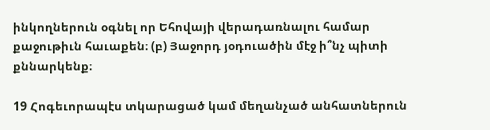ինկողներուն օգնել որ Եհովայի վերադառնալու համար քաջութիւն հաւաքեն։ (բ) Յաջորդ յօդուածին մէջ ի՞նչ պիտի քննարկենք։

19 Հոգեւորապէս տկարացած կամ մեղանչած անհատներուն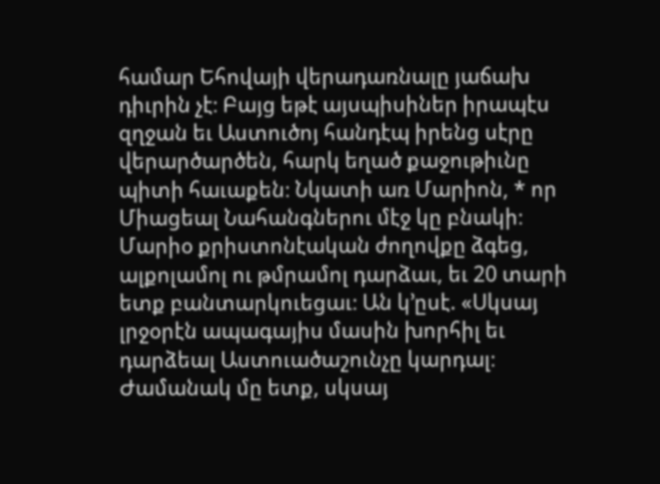համար Եհովայի վերադառնալը յաճախ դիւրին չէ։ Բայց եթէ այսպիսիներ իրապէս զղջան եւ Աստուծոյ հանդէպ իրենց սէրը վերարծարծեն, հարկ եղած քաջութիւնը պիտի հաւաքեն։ Նկատի առ Մարիոն, * որ Միացեալ Նահանգներու մէջ կը բնակի։ Մարիօ քրիստոնէական ժողովքը ձգեց, ալքոլամոլ ու թմրամոլ դարձաւ, եւ 20 տարի ետք բանտարկուեցաւ։ Ան կ’ըսէ. «Սկսայ լրջօրէն ապագայիս մասին խորհիլ եւ դարձեալ Աստուածաշունչը կարդալ։ Ժամանակ մը ետք, սկսայ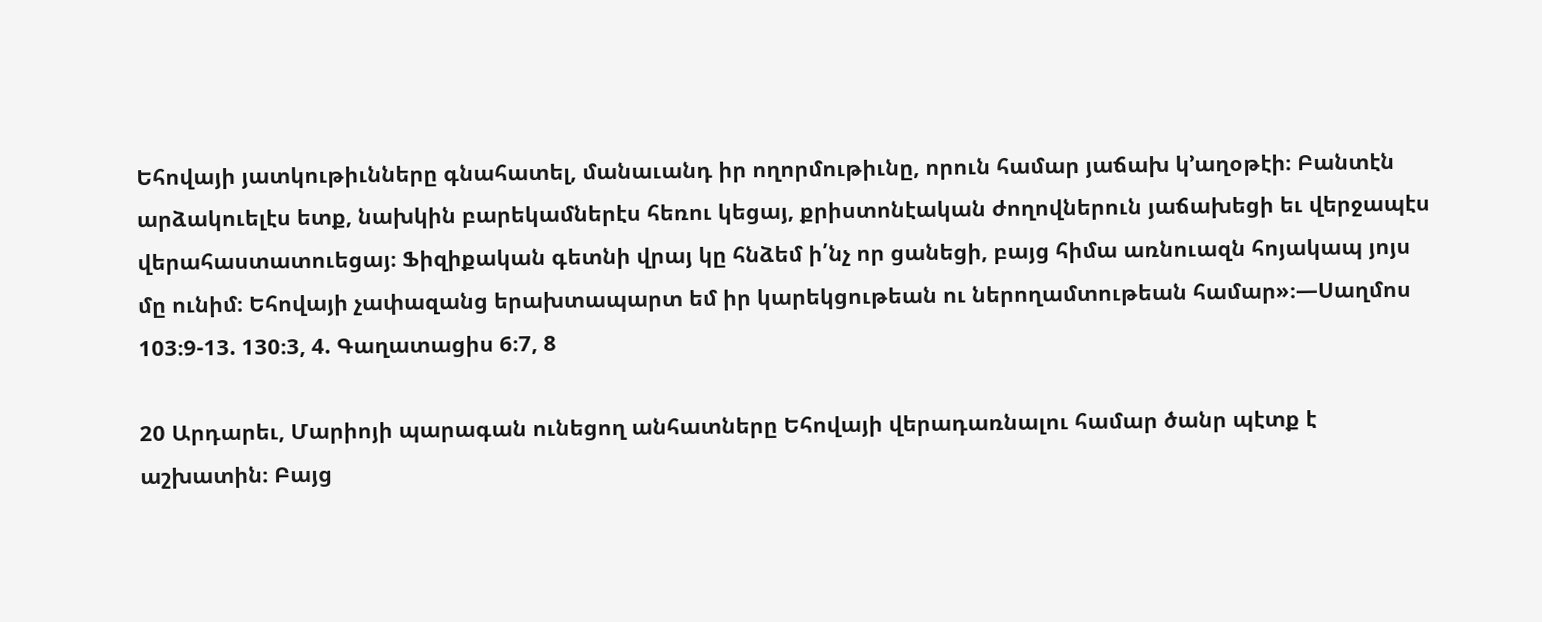Եհովայի յատկութիւնները գնահատել, մանաւանդ իր ողորմութիւնը, որուն համար յաճախ կ’աղօթէի։ Բանտէն արձակուելէս ետք, նախկին բարեկամներէս հեռու կեցայ, քրիստոնէական ժողովներուն յաճախեցի եւ վերջապէս վերահաստատուեցայ։ Ֆիզիքական գետնի վրայ կը հնձեմ ի՛նչ որ ցանեցի, բայց հիմա առնուազն հոյակապ յոյս մը ունիմ։ Եհովայի չափազանց երախտապարտ եմ իր կարեկցութեան ու ներողամտութեան համար»։—Սաղմոս 103։9-13. 130։3, 4. Գաղատացիս 6։7, 8

20 Արդարեւ, Մարիոյի պարագան ունեցող անհատները Եհովայի վերադառնալու համար ծանր պէտք է աշխատին։ Բայց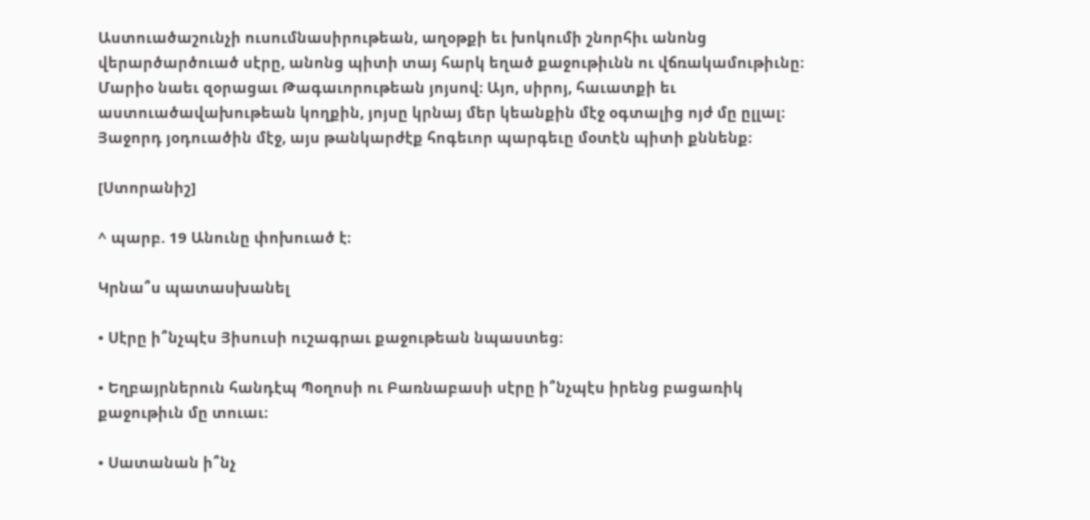Աստուածաշունչի ուսումնասիրութեան, աղօթքի եւ խոկումի շնորհիւ անոնց վերարծարծուած սէրը, անոնց պիտի տայ հարկ եղած քաջութիւնն ու վճռակամութիւնը։ Մարիօ նաեւ զօրացաւ Թագաւորութեան յոյսով։ Այո, սիրոյ, հաւատքի եւ աստուածավախութեան կողքին, յոյսը կրնայ մեր կեանքին մէջ օգտալից ոյժ մը ըլլալ։ Յաջորդ յօդուածին մէջ, այս թանկարժէք հոգեւոր պարգեւը մօտէն պիտի քննենք։

[Ստորանիշ]

^ պարբ. 19 Անունը փոխուած է։

Կրնա՞ս պատասխանել

• Սէրը ի՞նչպէս Յիսուսի ուշագրաւ քաջութեան նպաստեց։

• Եղբայրներուն հանդէպ Պօղոսի ու Բառնաբասի սէրը ի՞նչպէս իրենց բացառիկ քաջութիւն մը տուաւ։

• Սատանան ի՞նչ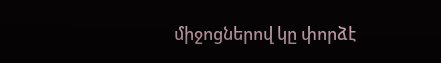միջոցներով կը փորձէ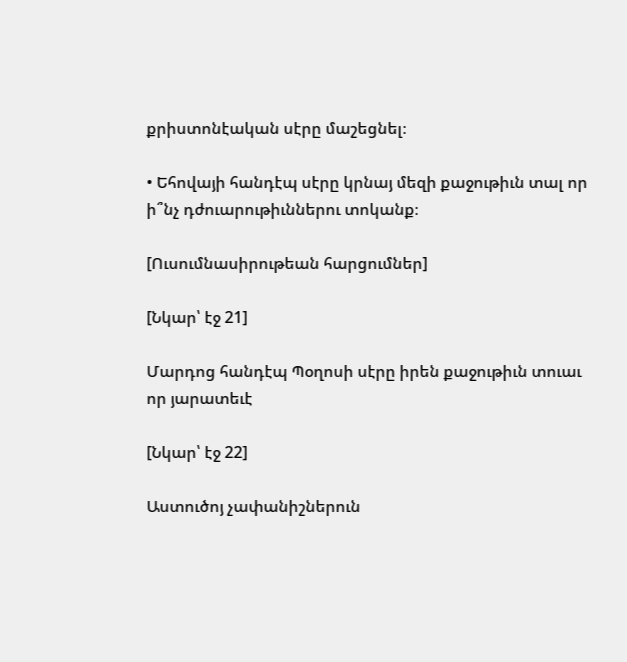քրիստոնէական սէրը մաշեցնել։

• Եհովայի հանդէպ սէրը կրնայ մեզի քաջութիւն տալ որ ի՞նչ դժուարութիւններու տոկանք։

[Ուսումնասիրութեան հարցումներ]

[Նկար՝ էջ 21]

Մարդոց հանդէպ Պօղոսի սէրը իրեն քաջութիւն տուաւ որ յարատեւէ

[Նկար՝ էջ 22]

Աստուծոյ չափանիշներուն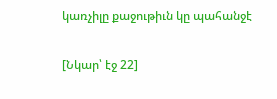կառչիլը քաջութիւն կը պահանջէ

[Նկար՝ էջ 22]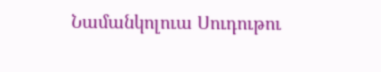Նամանկոլուա Սուդութու